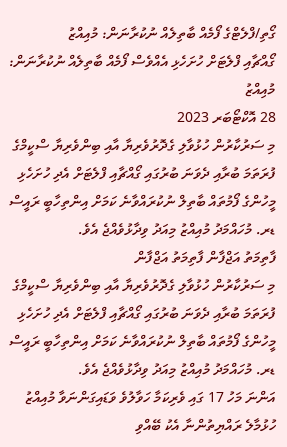ގޯތި/ފްލެޓްގެ ފޯމެއް ބާތިލެއް ނުކުރާނަން: މުއިއްޒު
ގޯއްޗާއި ފްލެޓަށް ހުށަހެޅި އެއްވެސް ފޯމެއް ބާތިލެއް ނުކުރާނަން: މުއިއްޒު
28 އޮކްޓޯބަރ 2023
މި ސަރުކާރުން ހުޅުވާލި ގެދޮރުވެރިޔާ އާއި ބިންވެރިޔާ ސްކީމްގެ ފުރަތަމަ ބުރާއި ދެވަނަ ބުރުގައި ގޯއްޗާއި ފްލެޓަށް އެދި ހުށަހެޅި މީހުންގެ ފޯމުތައް ބާތިލް ނުކުރައްވާނެ ކަމަށް އިންތިހާބީ ރައީސް ޑރ. މުހައްމަދު މުއިއްޒު މިއަދު ވިދާޅުވެއްޖެ އެވެ.
ފާތިމަތު އަޖްފާން ފާތިމަތު އަޖްފާން
މި ސަރުކާރުން ހުޅުވާލި ގެދޮރުވެރިޔާ އާއި ބިންވެރިޔާ ސްކީމްގެ ފުރަތަމަ ބުރާއި ދެވަނަ ބުރުގައި ގޯއްޗާއި ފްލެޓަށް އެދި ހުށަހެޅި މީހުންގެ ފޯމުތައް ބާތިލް ނުކުރައްވާނެ ކަމަށް އިންތިހާބީ ރައީސް ޑރ. މުހައްމަދު މުއިއްޒު މިއަދު ވިދާޅުވެއްޖެ އެވެ.
އަންނަ މަހު 17 ގައި ވެރިކަމާ ހަވާލުވެ ވަޑައިގަންނަވާ މުއިއްޒު ހުޅުމާލެ ރައްޔިތުންނާ އެކު ބޭއްވި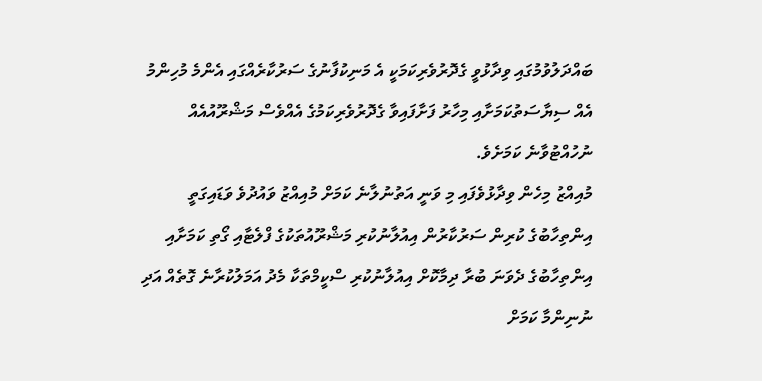ބައްދަލުވުމުގައި ވިދާޅުވީ ގެދޮރުވެރިކަމަކީ އެ މަނިކުފާނުގެ ސަރުކާރެއްގައި އެންމެ މުހިންމު އެއް ސިޔާސަތުކަމަށާއި މިހާރު ފަށާފައިވާ ގެދޮރުވެރިކަމުގެ އެއްވެސް މަޝްރޫއުއެއް ނުހުއްޓުވާނެ ކަމަށެވެ.
މުއިއްޒު މިހެން ވިދާޅުވެފައި މި ވަނީ އަތުނުލާނެ ކަމަށް މުއިއްޒު ވައުދުވެ ވަޑައިގަތީ އިންތިހާބުގެ ކުރިން ސަރުކާރުން އިއުލާނުކުރި މަޝްރޫއުތަކުގެ ފްލެޓާއި ގޯތި ކަމަށާއި އިންތިހާބުގެ ދެވަނަ ބުރާ ދިމާކޮށް އިއުލާނުކުރި ސްކީމްތަކާ މެދު އަމަލުކުރާނެ ގޮތެއް އަދި ނުނިންމާ ކަމަށް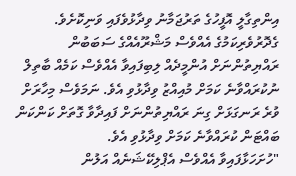އިންތިގާލީ އޮފީހުގެ ތަރުޖަމާނު ވިދާޅުވެފައި ވަނިކޮށެވެ.
ގެދޮރުވެރިކަމުގެ އެއްވެސް މަޝްރޫއެއްގެ ސަބަބުން ރައްޔިތުންނަށް އުންމީދެއް ލިބިފައިވާ އެއްވެސް ކަމެއް ބާތިލް ނުކުރައްވާނެ ކަމަށް މުއިއްޒު ވިދާޅުވި އެވެ. ނަމަވެސް މިހާރަށް ވުރެ ރަނގަޅަށް ގިނަ ރައްޔިތުންނަށް ފައިދާވާ ގޮތަށް ކަންކަން ބައްޓަން ކުރައްވާނެ ކަމަށް ވިދާޅުވި އެވެ.
"ހުށަހަޅާފައިވާ އެއްވެސް އެޕްލިކޭޝަނެއް އަލުން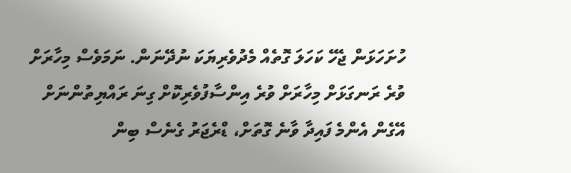ހުށަހަޅަން ޖެހޭ ކަހަލަ ގޮތެއް މެދުވެރިޔަކަ ނުދޭނަން. ނަމަވެސް މިހާރަށް ވުރެ ރަނގަޅަށް މިހާރަށް ވުރެ އިންސާފުވެރިކޮށް ގިނަ ރައްޔިތުންނަށް އޭގެން އެންމެ ފައިދާ ވާނެ ގޮތަށް، ޑްރެޖަރު ގެނެސް ބިން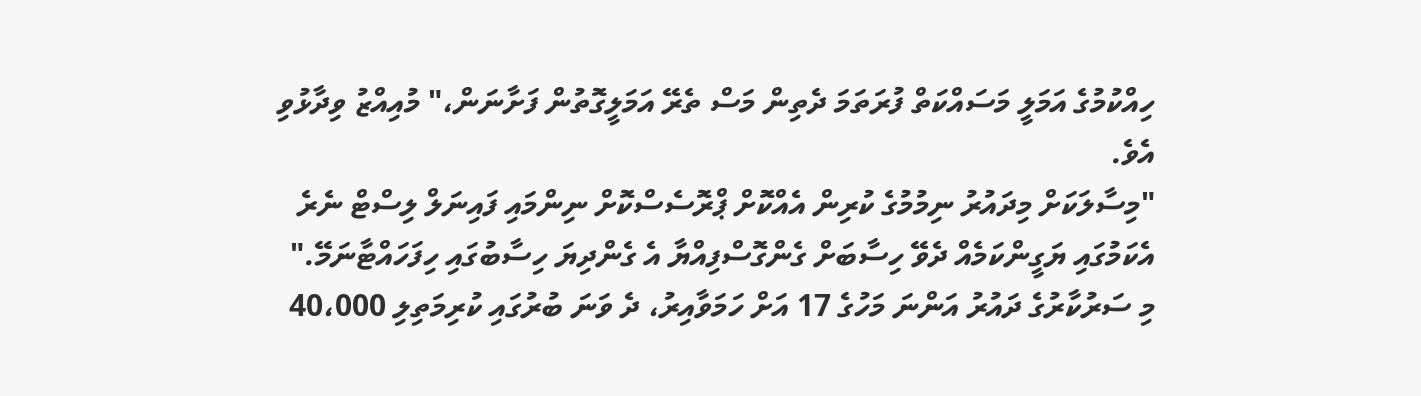ހިއްކުމުގެ އަމަލީ މަސައްކަތް ފުރަތަމަ ދެތިން މަސް ތެރޭ އަމަލީގޮތުން ފަށާނަން،" މުއިއްޒު ވިދާޅުވި އެވެ.
"މިސާލަކަށް މިދައުރު ނިމުމުގެ ކުރިން އެއްކޮށް ޕްރޮސެސްކޮށް ނިންމައި ފައިނަލް ލިސްޓް ނެރެ އެކަމުގައި ޔަގީންކަމެއް ދެވޭ ހިސާބަށް ގެންގޮސްފިއްޔާ އެ ގެންދިޔަ ހިސާބުގައި ހިފަހައްޓާނަމޭ."
މި ސަރުކާރުގެ ދައުރު އަންނަ މަހުގެ 17 އަށް ހަމަވާއިރު، ދެ ވަނަ ބުރުގައި ކުރިމަތިލި 40،000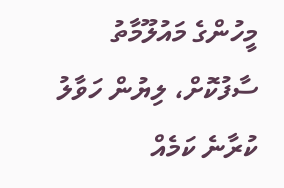މީހުންގެ މައުލޫމާތު ސާފުކޮށް، ލިޔުން ހަވާލު ކުރާނެ ކަމެއް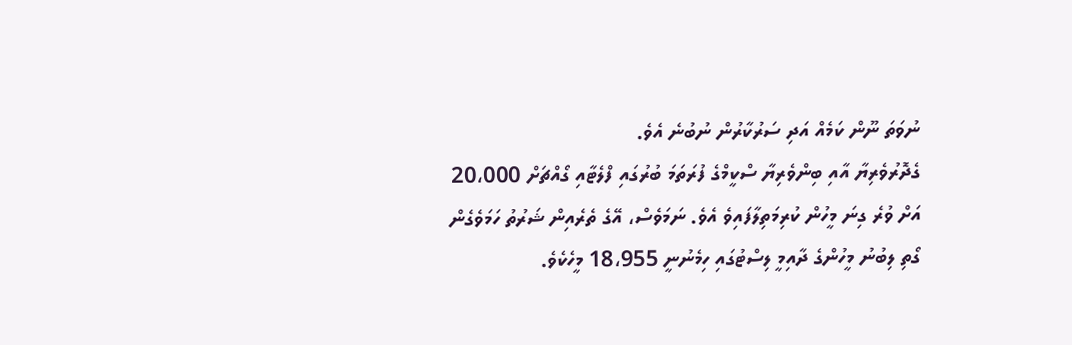ނުވަތަ ނޫން ކަމެއް އަދި ސަރުކާރުން ނުބުނެ އެވެ.
ގެދޮރުވެރިޔާ އާއި ބިންވެރިޔާ ސްކީމްގެ ފުރަތަމަ ބުރުގައި ފްލެޓާއި ގޯއްޗަށް 20،000 އަށް ވުރެ ގިނަ މީހުން ކުރިމަތިލާފައިވެ އެވެ. ނަމަވެސް، އޭގެ ތެރެއިން ޝަރުތު ހަމަވެގެން ގޯތި ލިބުނު މީހުންގެ ދާއިމީ ލިސްޓުގައި ހިމެނުނީ 18،955 މީހެކެވެ.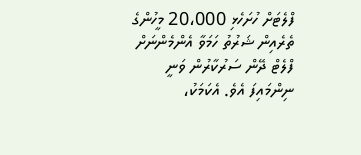ފްލެޓަށް ހުށަހެޅި 20،000 މީހުންގެ ތެރެއިން ޝަރުތު ހަމަވާ އެންމެންނަށް ފްލެޓް ދޭން ސަރުކާރުން ވަނީ ނިންމައިފަ އެވެ. އެކަމަކު،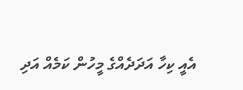އެއީ ކިހާ އަދަދެއްގެ މީހުން ކަމެއް އަދި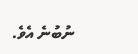ނުބުނެ އެވެ.